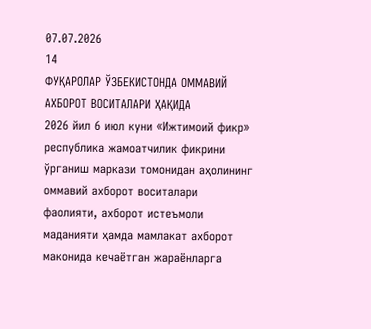07.07.2026
14
ФУҚАРОЛАР ЎЗБЕКИСТОНДА ОММАВИЙ АХБОРОТ ВОСИТАЛАРИ ҲАҚИДА
2026 йил 6 июл куни «Ижтимоий фикр» республика жамоатчилик фикрини ўрганиш маркази томонидан аҳолининг оммавий ахборот воситалари фаолияти, ахборот истеъмоли маданияти ҳамда мамлакат ахборот маконида кечаётган жараёнларга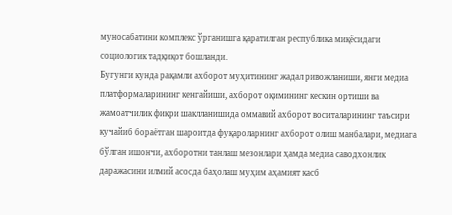муносабатини комплекс ўрганишга қаратилган республика миқёсидаги социологик тадқиқот бошланди.
Бугунги кунда рақамли ахборот муҳитининг жадал ривожланиши, янги медиа платформаларининг кенгайиши, ахборот оқимининг кескин ортиши ва жамоатчилик фикри шаклланишида оммавий ахборот воситаларининг таъсири кучайиб бораётган шароитда фуқароларнинг ахборот олиш манбалари, медиага бўлган ишончи, ахборотни танлаш мезонлари ҳамда медиа саводхонлик даражасини илмий асосда баҳолаш муҳим аҳамият касб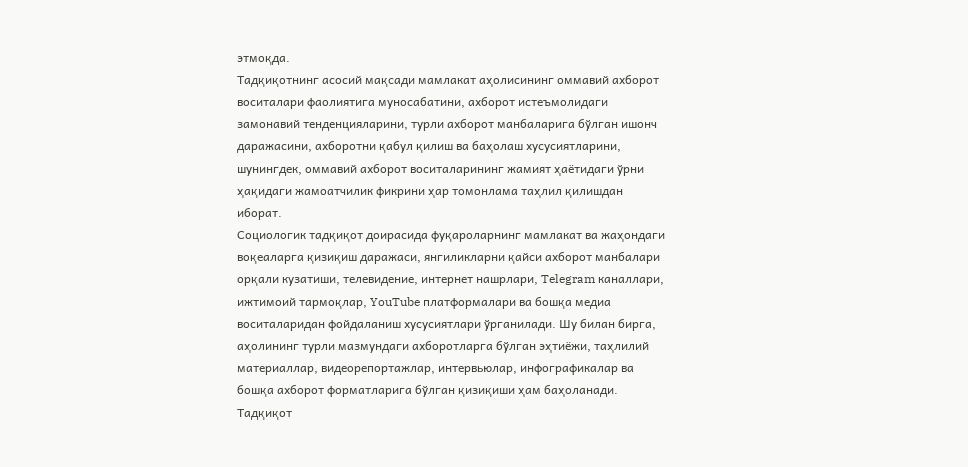этмоқда.
Тадқиқотнинг асосий мақсади мамлакат аҳолисининг оммавий ахборот воситалари фаолиятига муносабатини, ахборот истеъмолидаги замонавий тенденцияларини, турли ахборот манбаларига бўлган ишонч даражасини, ахборотни қабул қилиш ва баҳолаш хусусиятларини, шунингдек, оммавий ахборот воситаларининг жамият ҳаётидаги ўрни ҳақидаги жамоатчилик фикрини ҳар томонлама таҳлил қилишдан иборат.
Социологик тадқиқот доирасида фуқароларнинг мамлакат ва жаҳондаги воқеаларга қизиқиш даражаси, янгиликларни қайси ахборот манбалари орқали кузатиши, телевидение, интернет нашрлари, Telegram каналлари, ижтимоий тармоқлар, YouTube платформалари ва бошқа медиа воситаларидан фойдаланиш хусусиятлари ўрганилади. Шу билан бирга, аҳолининг турли мазмундаги ахборотларга бўлган эҳтиёжи, таҳлилий материаллар, видеорепортажлар, интервьюлар, инфографикалар ва бошқа ахборот форматларига бўлган қизиқиши ҳам баҳоланади.
Тадқиқот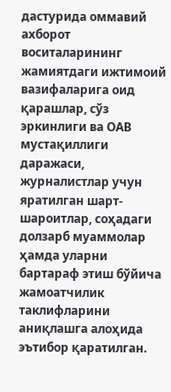дастурида оммавий ахборот воситаларининг жамиятдаги ижтимоий вазифаларига оид қарашлар, сўз эркинлиги ва ОАВ мустақиллиги даражаси, журналистлар учун яратилган шарт-шароитлар, соҳадаги долзарб муаммолар ҳамда уларни бартараф этиш бўйича жамоатчилик таклифларини аниқлашга алоҳида эътибор қаратилган.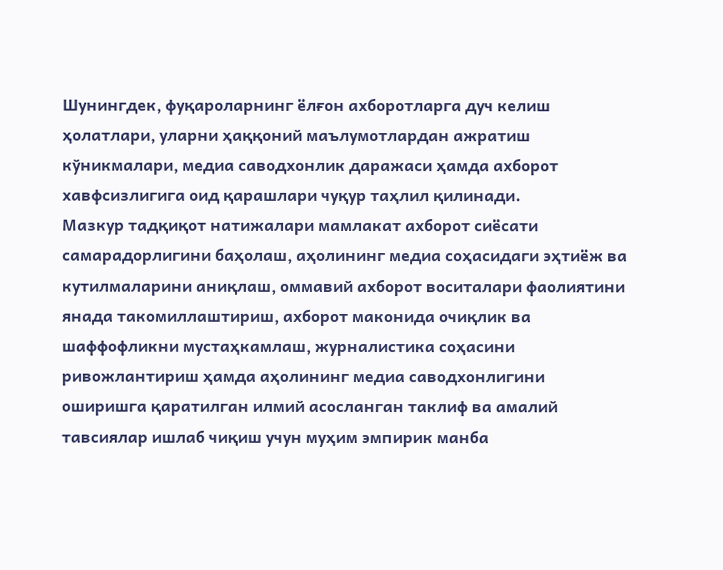Шунингдек, фуқароларнинг ёлғон ахборотларга дуч келиш ҳолатлари, уларни ҳаққоний маълумотлардан ажратиш кўникмалари, медиа саводхонлик даражаси ҳамда ахборот хавфсизлигига оид қарашлари чуқур таҳлил қилинади.
Мазкур тадқиқот натижалари мамлакат ахборот сиёсати самарадорлигини баҳолаш, аҳолининг медиа соҳасидаги эҳтиёж ва кутилмаларини аниқлаш, оммавий ахборот воситалари фаолиятини янада такомиллаштириш, ахборот маконида очиқлик ва шаффофликни мустаҳкамлаш, журналистика соҳасини ривожлантириш ҳамда аҳолининг медиа саводхонлигини оширишга қаратилган илмий асосланган таклиф ва амалий тавсиялар ишлаб чиқиш учун муҳим эмпирик манба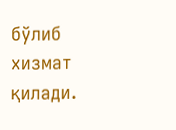бўлиб хизмат қилади.